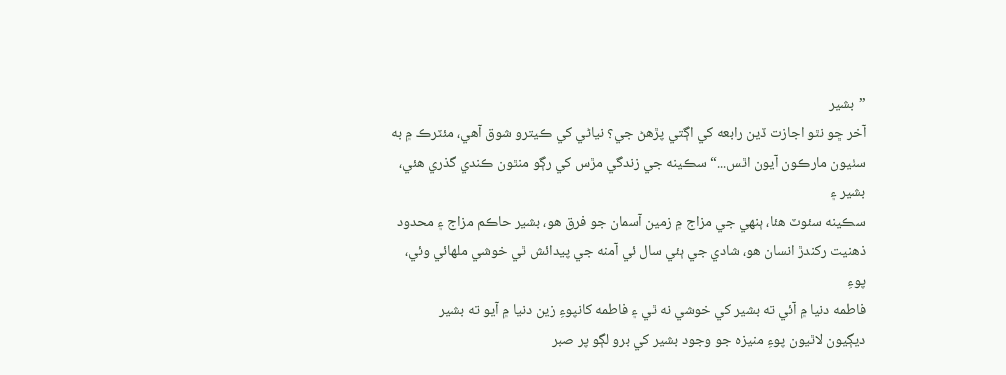”بشير
آخر ڇو نٿو اجازت ڏين رابعه کي اڳتي پڙهڻ جي؟ نياڻي کي ڪيترو شوق آهي، مئٽرڪ ۾ به
سٺيون مارڪون آيون اٿس...“ سڪينه جي زندگي مڙس کي رڳو منٿون ڪندي گذري هئي، بشير ۽
سڪينه سئوٽ هئا، ٻنهي جي مزاج ۾ زمين آسمان جو فرق هو، بشير حاڪم مزاج ۽ محدود
ذهنيت رکندڙ انسان هو، شادي جي ٻئي سال ئي آمنه جي پيدائش ٿي خوشي ملهائي وئي، پوءِ
فاطمه دنيا ۾ آئي ته بشير کي خوشي نه ٿي ۽ فاطمه کانپوءِ زين دنيا ۾ آيو ته بشير
ديڳيون لاٿيون پوءِ منيزه جو وجود بشير کي برو لڳو پر صبر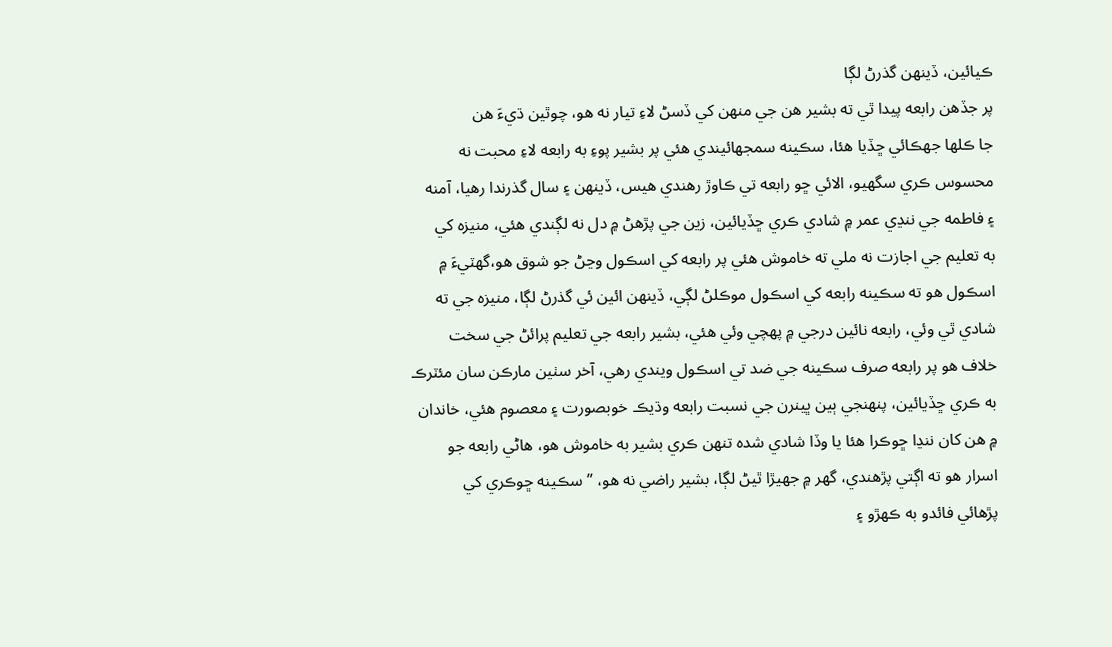ڪيائين، ڏينهن گذرڻ لڳا
پر جڏهن رابعه پيدا ٿي ته بشير هن جي منهن کي ڏسڻ لاءِ تيار نه هو، چوٿين ڌيءَ هن
جا ڪلها جهڪائي ڇڏيا هئا، سڪينه سمجهائيندي هئي پر بشير پوءِ به رابعه لاءِ محبت نه
محسوس ڪري سگهيو، الائي ڇو رابعه تي ڪاوڙ رهندي هيس، ڏينهن ۽ سال گذرندا رهيا، آمنه
۽ فاطمه جي ننڍي عمر ۾ شادي ڪري ڇڏيائين، زين جي پڙهڻ ۾ دل نه لڳندي هئي، منيزه کي
به تعليم جي اجازت نه ملي ته خاموش هئي پر رابعه کي اسڪول وڃڻ جو شوق هو،گهٽيءَ ۾
اسڪول هو ته سڪينه رابعه کي اسڪول موڪلڻ لڳي، ڏينهن ائين ئي گذرڻ لڳا، منيزه جي ته
شادي ٿي وئي، رابعه نائين درجي ۾ پهچي وئي هئي، بشير رابعه جي تعليم پرائڻ جي سخت
خلاف هو پر رابعه صرف سڪينه جي ضد تي اسڪول ويندي رهي، آخر سٺين مارڪن سان مئٽرڪ
به ڪري ڇڏيائين، پنهنجي ٻين ڀينرن جي نسبت رابعه وڌيڪ خوبصورت ۽ معصوم هئي، خاندان
۾ هن کان ننڍا ڇوڪرا هئا يا وڏا شادي شده تنهن ڪري بشير به خاموش هو، هاڻي رابعه جو
اسرار هو ته اڳتي پڙهندي، گهر ۾ جهيڙا ٿيڻ لڳا، بشير راضي نه هو، ”سڪينه ڇوڪري کي
پڙهائي فائدو به ڪهڙو ۽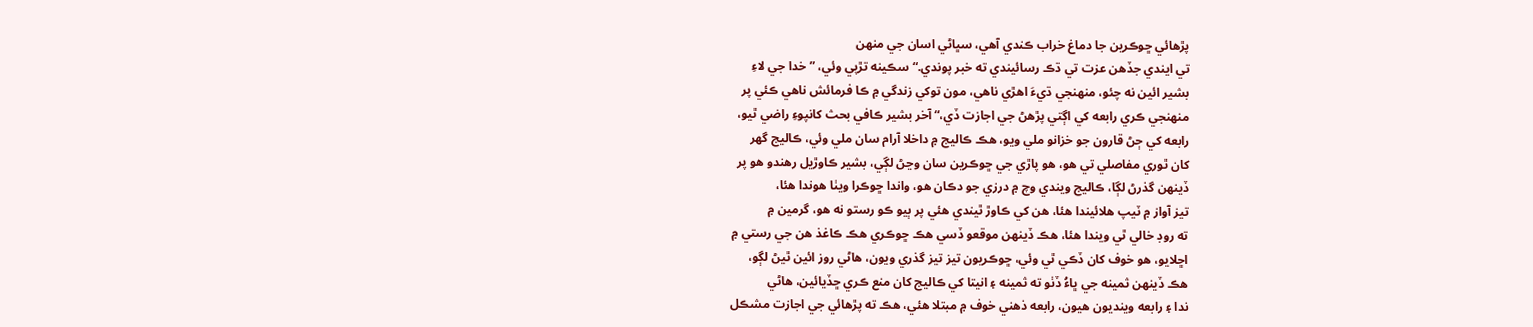پڙهائي ڇوڪرين جا دماغ خراب ڪندي آهي، سڀاڻي اسان جي منهن
تي ايندي جڏهن عزت تي ڌڪ رسائيندي ته خبر پوندي.“ سڪينه تڙپي وئي، ”خدا جي لاءِ
بشير ائين نه چئو، منهنجي ڌيءَ اهڙي ناهي، مون توکي زندگي ۾ ڪا فرمائش ناهي ڪئي پر
منهنجي ڪري رابعه کي اڳتي پڙهڻ جي اجازت ڏي،“ آخر بشير ڪافي بحث کانپوءِ راضي ٿيو،
رابعه کي ڄڻ قارون جو خزانو ملي ويو، هڪ ڪاليج ۾ داخلا آرام سان ملي وئي، ڪاليج گهر
کان ٿوري مفاصلي تي هو، هو پاڙي جي ڇوڪرين سان وڃڻ لڳي، بشير ڪاوڙيل رهندو هو پر
ڏينهن گذرڻ لڳا، ڪاليج ويندي وچ ۾ درزي جو دڪان هو، واندا ڇوڪرا ويٺا هوندا هئا،
تيز آواز ۾ ٽيپ هلائيندا هئا، هن کي ڪاوڙ ٿيندي هئي پر ٻيو ڪو رستو نه هو، گرمين ۾
ته روڊ خالي ٿي ويندا هئا، هڪ ڏينهن موقعو ڏسي هڪ ڇوڪري هڪ ڪاغذ هن جي رستي ۾
اڇلايو، هو خوف کان ڏڪي ٿي وئي، ڇوڪريون تيز تيز گذري ويون، هاڻي روز ائين ٿيڻ لڳو،
هڪ ڏينهن ثمينه جي ڀاءُ ڏٺو ته ثمينه ۽ انيتا کي ڪاليج کان منع ڪري ڇڏيائين، هاڻي
ندا ۽ رابعه وينديون هيون، رابعه ذهني خوف ۾ مبتلا هئي، هڪ ته پڙهائي جي اجازت مشڪل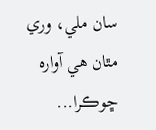سان ملي، وري مٿان هي آواره ڇوڪرا...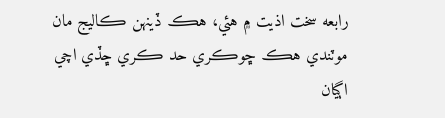رابعه سخت اذيت ۾ هئي، هڪ ڏينهن ڪاليج مان
موٽندي هڪ ڇوڪري حد ڪري ڇڏي اچي اڳيان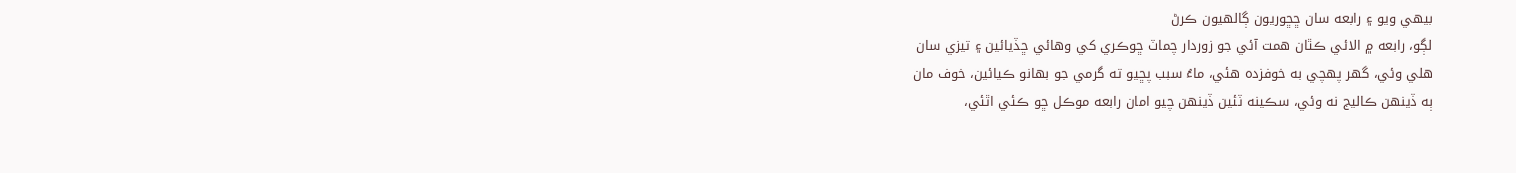بيهي ويو ۽ رابعه سان ڇڇوريون ڳالهيون ڪرڻ
لڳو، رابعه ۾ الائي ڪٿان همت آئي جو زوردار چماٽ ڇوڪري کي وهائي ڇڏيائين ۽ تيزي سان
هلي وئي، گهر پهچي به خوفزده هئي، ماءُ سبب پڇيو ته گرمي جو بهانو ڪيائين، خوف مان
ٻه ڏينهن ڪاليج نه وئي، سڪينه ٽئين ڏينهن چيو امان رابعه موڪل ڇو ڪئي اٿئي،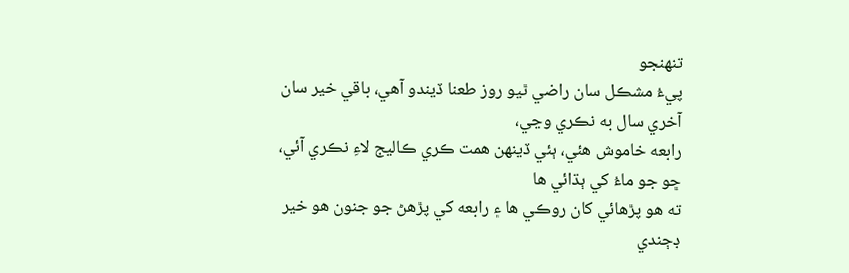تنهنجو
پيءُ مشڪل سان راضي ٿيو روز طعنا ڏيندو آهي، باقي خير سان آخري سال به نڪري وڃي،
رابعه خاموش هئي، ٻئي ڏينهن همت ڪري ڪاليج لاءِ نڪري آئي، ڇو جو ماءُ کي ٻڌائي ها
ته هو پڙهائي کان روڪي ها ۽ رابعه کي پڙهڻ جو جنون هو خير ڊڄندي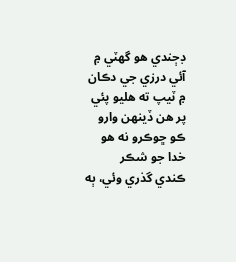ڊڄندي هو گهٽي ۾
آئي درزي جي دڪان ۾ ٽيپ ته هليو پئي پر هن ڏينهن وارو ڪو ڇوڪرو نه هو خدا جو شڪر
ڪندي گذري وئي، ٻه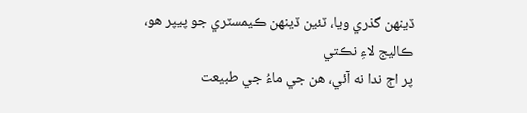ڏينهن گذري ويا، ٽئين ڏينهن ڪيمسٽري جو پيپر هو، ڪاليج لاءِ نڪتي
پر اڄ ندا نه آئي، هن جي ماءُ جي طبيعت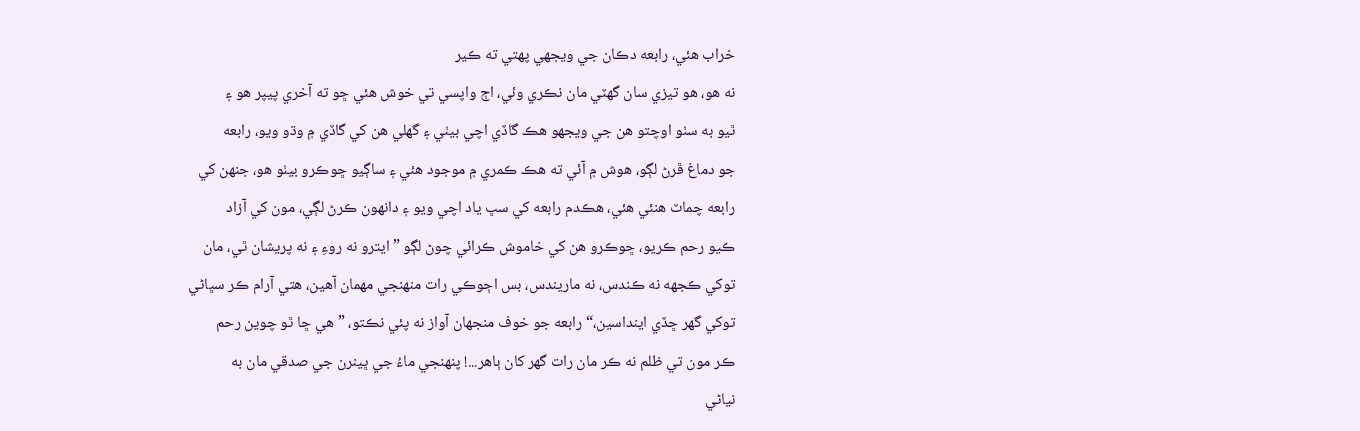خراب هئي، رابعه دڪان جي ويجهي پهتي ته ڪير
نه هو، هو تيزي سان گهٽي مان نڪري وئي، اڄ واپسي تي خوش هئي ڇو ته آخري پيپر هو ۽
ٿيو به سٺو اوچتو هن جي ويجهو هڪ گاڏي اچي بيٺي ۽ گهلي هن کي گاڏي ۾ وڌو ويو، رابعه
جو دماغ ڦرڻ لڳو، هوش ۾ آئي ته هڪ ڪمري ۾ موجود هئي ۽ ساڳيو ڇوڪرو بيٺو هو، جنهن کي
رابعه چماٽ هنئي هئي، هڪدم رابعه کي سڀ ياد اچي ويو ۽ دانهون ڪرڻ لڳي، مون کي آزاد
ڪيو رحم ڪريو، ڇوڪرو هن کي خاموش ڪرائي چوڻ لڳو ”ايترو نه روءِ ۽ نه پريشان ٿي، مان
توکي ڪجهه نه ڪندس، نه ماريندس، بس اڄوڪي رات منهنجي مهمان آهين، هتي آرام ڪر سڀاڻي
توکي گهر ڇڏي اينداسين،“ رابعه جو خوف منجهان آواز نه پئي نڪتو، ”هي ڇا ٿو چوين رحم
ڪر مون تي ظلم نه ڪر مان رات گهر کان ٻاهر...! پنهنجي ماءُ جي ڀينرن جي صدقي مان به
نياڻي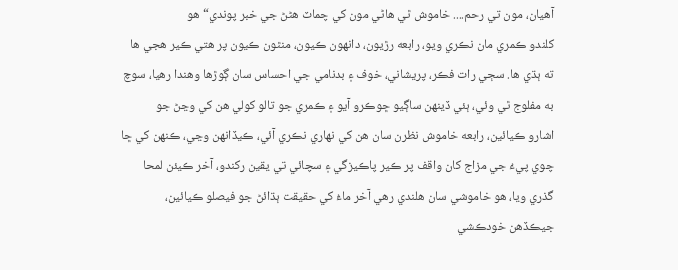آهيان، مون تي رحم.... خاموش ٿي هاڻي مون کي چماٽ هڻڻ جي خبر پوندي“ هو
کلندو ڪمري مان نڪري ويو، رابعه رڙيون، دانهون ڪيون، منٿون ڪيون پر هتي ڪير هجي ها
ته ٻڌي ها. سڄي رات فڪر، پريشاني، خوف ۽ بدنامي جي احساس سان ڳوڙها وهندا رهيا، سوچ
به مفلوج ٿي وئي، ٻئي ڏينهن ساڳيو ڇوڪرو آيو ۽ ڪمري جو تالو کولي هن کي وڃڻ جو
اشارو ڪيائين، رابعه خاموش نظرن سان هن کي نهاري نڪري آئي، ڪيڏانهن وڃي، ڪنهن کي ڇا
چوي پيءُ جي مزاج کان واقف پر ڪير پاڪيزگي ۽ سچائي تي يقين رکندو، آخر ڪيئن لمحا
گذري ويا، هو خاموشي سان هلندي رهي آخر ماءُ کي حقيقت ٻڌائڻ جو فيصلو ڪيائين،
جيڪڏهن خودڪشي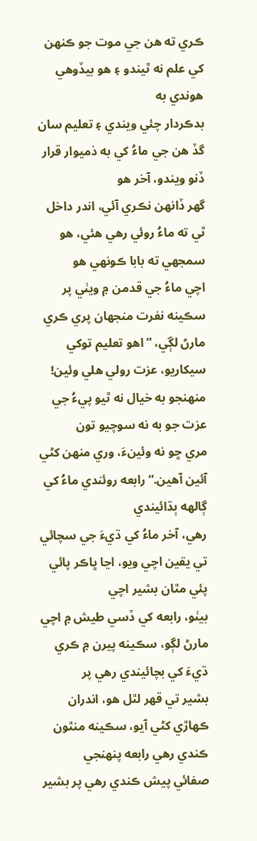ڪري ته هن جي موت جو ڪنهن کي علم نه ٿيندو ۽ هو بيڏوهي هوندي به
بدڪردار چئي ويندي ۽ تعليم سان گڏ هن جي ماءُ کي به ذميوار قرار ڏنو ويندو، آخر هو
گهر ڏانهن نڪري آئي، اندر داخل ٿي ته ماءُ روئي رهي هئي، هو سمجهي ته بابا ڪونهي هو
اچي ماءُ جي قدمن ۾ ويٺي پر سڪينه نفرت منجهان پري ڪري مارڻ لڳي، ”اهو تعليم توکي
سيکاريو، عزت رولي هلي وئين! منهنجو به خيال نه ٿيو پيءُ جي عزت جو به نه سوچيو تون
مري ڇو نه وئينءَ، وري منهن کڻي آئين آهين.“ رابعه روئندي ماءُ کي ڳالهه ٻڌائيندي
رهي، آخر ماءُ کي ڌيءَ جي سچائي تي يقين اچي ويو، اڃا ڀاڪر پائي پئي مٿان بشير اچي
بيٺو، رابعه کي ڏسي طيش ۾ اچي مارڻ لڳو، سڪينه پيرن ۾ ڪري ڌيءَ کي بچائيندي رهي پر
بشير تي قهر لٿل هو، اندران ڪهاڙي کڻي آيو، سڪينه منٿون ڪندي رهي رابعه پنهنجي
صفائي پيش ڪندي رهي پر بشير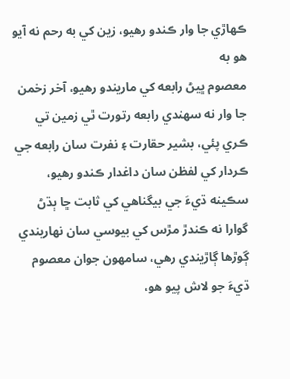ڪهاڙي جا وار ڪندو رهيو، زين کي به رحم نه آيو هو به
معصوم ڀيڻ رابعه کي ماريندو رهيو، آخر زخمن جا وار نه سهندي رابعه رتورت ٿي زمين تي
ڪري پئي، بشير حقارت ۽ نفرت سان رابعه جي ڪردار کي لفظن سان داغدار ڪندو رهيو،
سڪينه ڌيءَ جي بيگناهي کي ثابت ڇا ٻڌڻ گوارا نه ڪندڙ مڙس کي بيوسي سان نهاريندي
ڳوڙها ڳاڙيندي رهي، سامهون جوان معصوم ڌيءَ جو لاش پيو هو،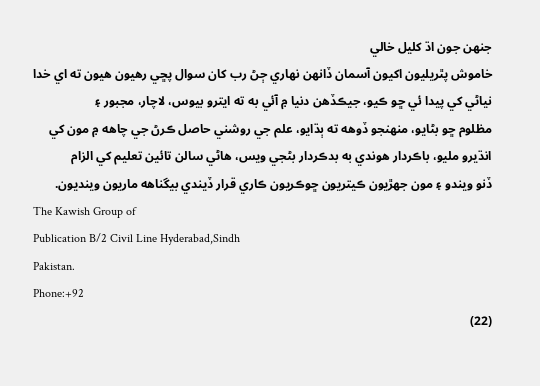جنهن جون اڌ کليل خالي
خاموش پٿريليون اکيون آسمان ڏانهن نهاري ڄڻ رب کان سوال پڇي رهيون هيون ته اي خدا
نياڻي کي پيدا ئي ڇو ڪيو، جيڪڏهن دنيا ۾ آئي به ته ايترو بيوس، لاچار، مجبور ۽
مظلوم ڇو بڻايو، منهنجو ڏوهه ته ٻڌايو، علم جي روشني حاصل ڪرڻ جي چاهه ۾ مون کي
انڌيرو مليو، باڪردار هوندي به بدڪردار بڻجي ويس، هاڻي سالن تائين تعليم کي الزام
ڏنو ويندو ۽ مون جهڙيون ڪيتريون ڇوڪريون ڪاري قرار ڏيندي بيگناهه ماريون وينديون.
The Kawish Group of
Publication B/2 Civil Line Hyderabad,Sindh
Pakistan.
Phone:+92
(22)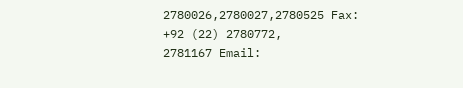2780026,2780027,2780525 Fax: +92 (22) 2780772,
2781167 Email: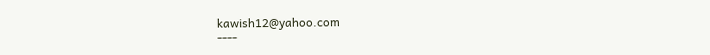kawish12@yahoo.com
----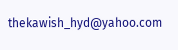thekawish_hyd@yahoo.com